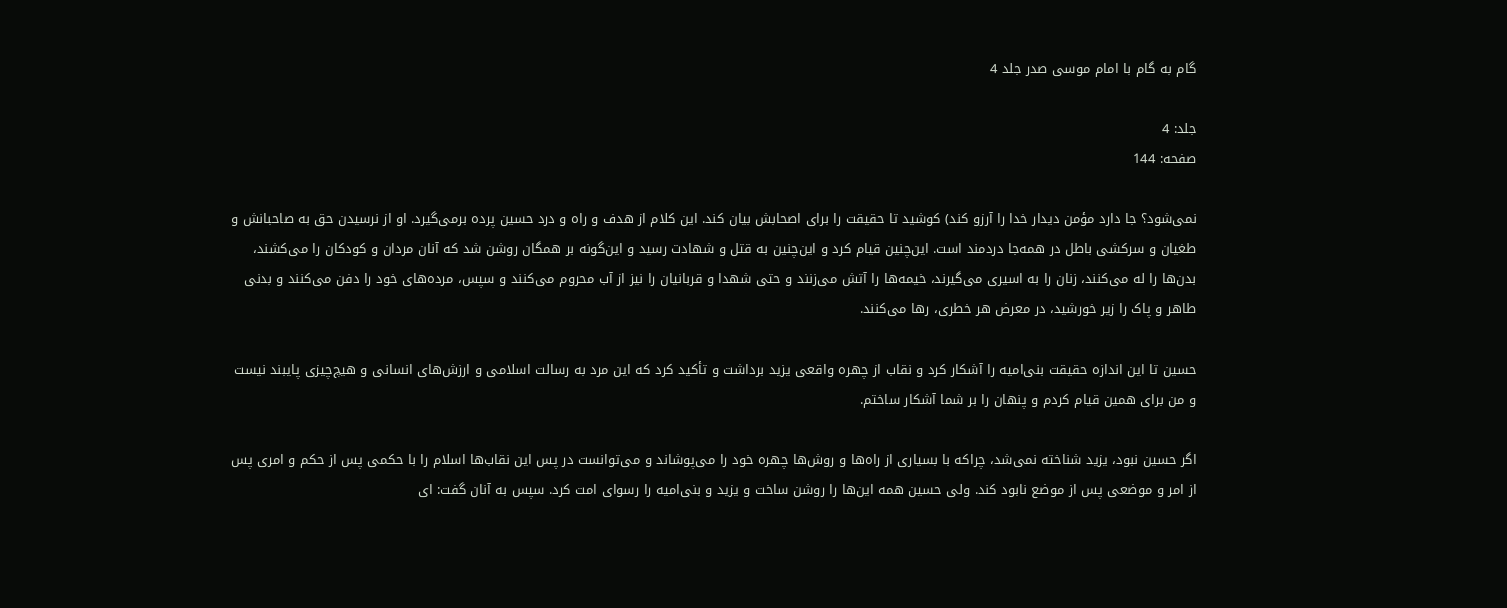گام به گام با امام موسی صدر جلد 4

جلد: 4
صفحه: 144

نمی‌شود؟ جا دارد مؤمن دیدار خدا را آرزو کند) کوشید تا حقیقت را برای اصحابش بیان کند. این کلام از هدف و راه و درد حسین پرده برمی‌گیرد. او از نرسیدن حق به صاحبانش و طغیان و سرکشی باطل در همه‌جا دردمند است. این‌چنین قیام کرد و این‌چنین به قتل و شهادت رسید و این‌گونه بر همگان روشن شد که آنان مردان و کودکان را می‌کشند، بدن‌ها را له می‌کنند، زنان را به اسیری می‌گیرند، خیمه‌ها را آتش می‌زنند و حتی شهدا و قربانیان را نیز از آب محروم می‌کنند و سپس، مرده‌های خود را دفن می‌کنند و بدنی طاهر و پاک را زیر خورشید، در معرض هر خطری، رها می‌کنند.

حسین تا این اندازه حقیقت بنی‌امیه را آشکار کرد و نقاب از چهره واقعی یزید برداشت و تأکید کرد که این مرد به رسالت اسلامی و ارزش‌های انسانی و هیچ‌چیزی پایبند نیست و من برای همین قیام کردم و پنهان را بر شما آشکار ساختم.

اگر حسین نبود، یزید شناخته نمی‌شد، چرا‌که با بسیاری از راه‌ها و روش‌ها چهره خود را می‌پوشاند و می‌توانست در پس این نقاب‌ها اسلام را با حکمی پس از حکم و امری پس از امر و موضعی پس از موضع نابود کند. ولی حسین همه این‌ها را روشن ساخت و یزید و بنی‌امیه را رسوای امت کرد. سپس به آنان گفت: ای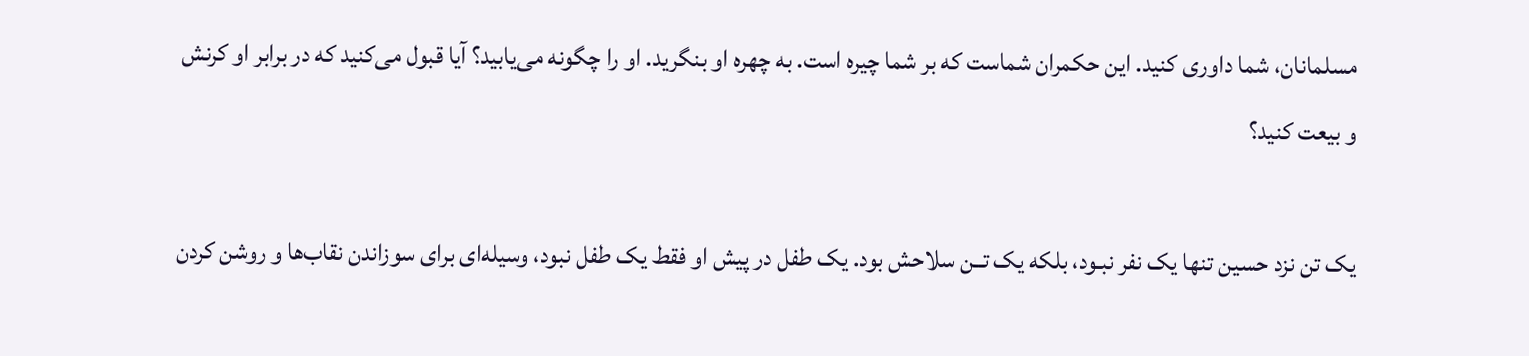مسلمانان، شما داوری کنید. این حکمران شماست که بر شما چیره است. به چهره او بنگرید. او را چگونه می‌یابید؟ آیا قبول می‌کنید که در برابر او کرنش و بیعت کنید؟

یک تن نزد حسین تنها یک نفر نبـود، بلکه یک تــن سلاحش بود. یک طفل در پیش او فقط یک طفل نبود، وسیله‌ای برای سوزاندن نقاب‌ها و روشن کردن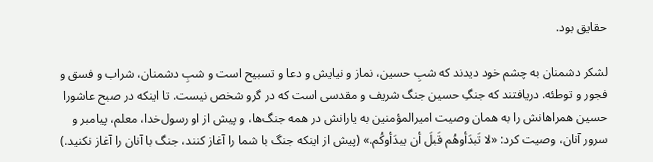حقایق بود.

لشکر دشمنان به چشم خود دیدند که شبِ حسین، نماز و نیایش و دعا و تسبیح است و شبِ دشمنان، شراب و فسق و فجور و توطئه. دریافتند که جنگِ حسین جنگ شریف و مقدسی است که در گرو شخص نیست. تا اینکه در صبح عاشورا حسین همراهانش را به همان وصیت امیرالمؤمنین به یارانش در همه جنگ‌ها، و پیش از او رسول‌خدا، معلم، پیامبر و سرور آنان، وصیت کرد: «لا تَبدَأوهُم قَبلَ أن یبدَأوکُم.» (پیش از اینکه جنگ با شما را آغاز کنند، جنگ با آنان را آغاز نکنید.)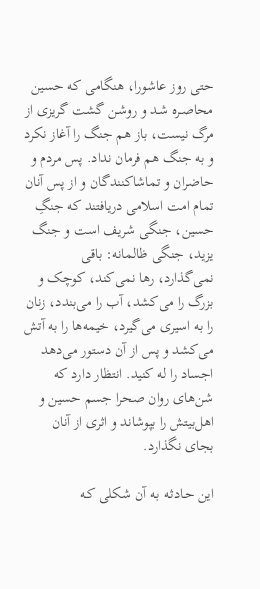حتی روز عاشورا، هنگامی که حسین محاصـره شـد و روشـن گشت گریزی از مرگ نیست، باز هم جنگ را آغاز نکرد و به جنگ هم فرمان نداد. پس مردم و حاضران و تماشا‌کنندگان و از پس آنان تمام امت اسلامی دریافتند که جنگِ حسین، جنگی شریف است و جنگ یزید، جنگی ظالمانه: باقی نمی‌گذارد، رها نمی‌کند، کوچک و بزرگ را می‌کشد، آب را می‌بندد، زنان را به اسیری می‌گیرد، خیمه‌ها را به آتش می‌کشد و پس از آن دستور می‌دهد اجساد را له کنید. انتظار دارد که شن‌های روان صحرا جسم حسین و اهل‌بیتش را بپوشاند و اثری از آنان بجای نگذارد.

این حـادثـه بـه آن شکلی کـه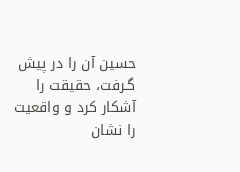حسین آن را در پیش گـرفت، حقیقت را آشکار کرد و واقعیت را نشان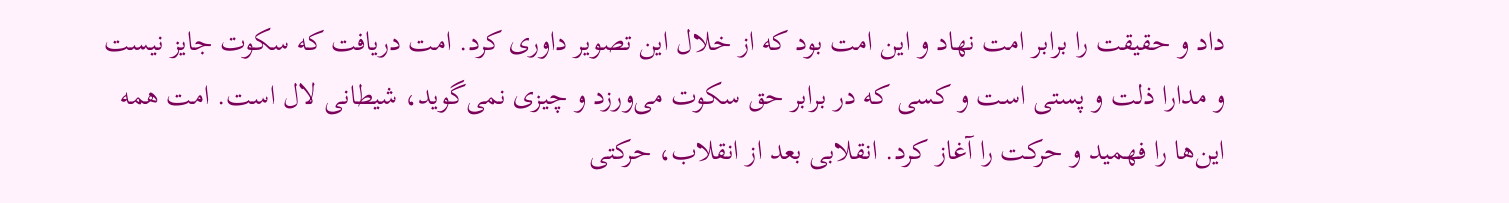داد و حقیقت را برابر امت نهاد و این امت بود که از خلال این تصویر داوری کرد. امت دریافت که سکوت جایز نیست و مدارا ذلت و پستی است و کسی که در برابر حق سکوت می‌ورزد و چیزی نمی‌گوید، شیطانی لال است. امت همه این‌ها را فهمید و حرکت را آغاز کرد. انقلابی بعد از انقلاب، حرکتی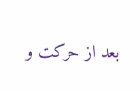بعد از حرکت و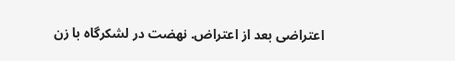اعتراضی بعد از اعتراض. نهضت در لشکرگاه با زن